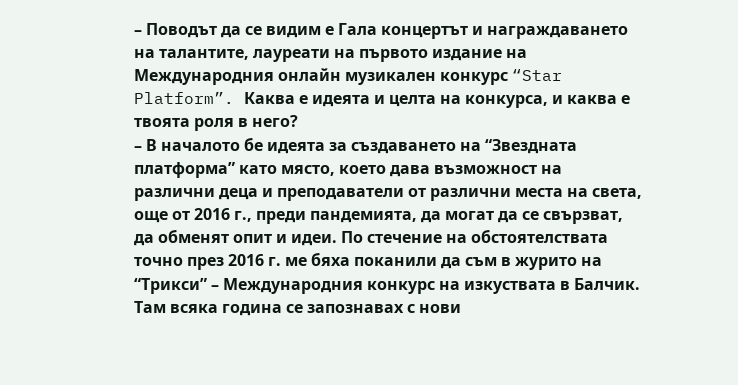– Поводът да се видим е Гала концертът и награждаването на талантите, лауреати на първото издание на Международния онлайн музикален конкурс “Star Platform”. Каква е идеята и целта на конкурса, и каква е твоята роля в него?
– В началото бе идеята за създаването на “Звездната платформа” като място, което дава възможност на различни деца и преподаватели от различни места на света, още от 2016 г., преди пандемията, да могат да се свързват, да обменят опит и идеи. По стечение на обстоятелствата точно през 2016 г. ме бяха поканили да съм в журито на “Трикси” – Международния конкурс на изкуствата в Балчик. Там всяка година се запознавах с нови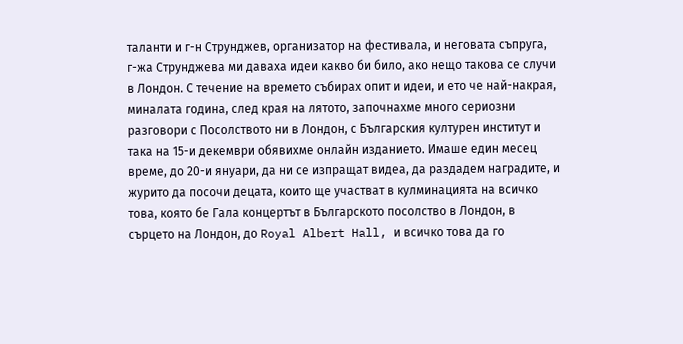таланти и г-н Струнджев, организатор на фестивала, и неговата съпруга, г-жа Струнджева ми даваха идеи какво би било, ако нещо такова се случи в Лондон. С течение на времето събирах опит и идеи, и ето че най-накрая, миналата година, след края на лятото, започнахме много сериозни разговори с Посолството ни в Лондон, с Българския културен институт и така на 15-и декември обявихме онлайн изданието. Имаше един месец време, до 20-и януари, да ни се изпращат видеа, да раздадем наградите, и журито да посочи децата, които ще участват в кулминацията на всичко това, която бе Гала концертът в Българското посолство в Лондон, в сърцето на Лондон, до Royal Albert Hall, и всичко това да го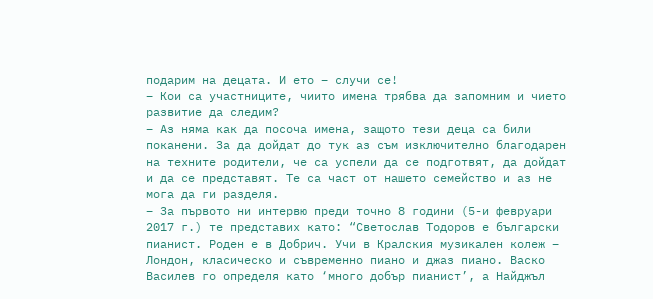подарим на децата. И ето – случи се!
– Кои са участниците, чиито имена трябва да запомним и чието развитие да следим?
– Аз няма как да посоча имена, защото тези деца са били поканени. За да дойдат до тук аз съм изключително благодарен на техните родители, че са успели да се подготвят, да дойдат и да се представят. Те са част от нашето семейство и аз не мога да ги разделя.
– За първото ни интервю преди точно 8 години (5-и февруари 2017 г.) те представих като: “Светослав Тодоров е български пианист. Роден е в Добрич. Учи в Кралския музикален колеж – Лондон, класическо и съвременно пиано и джаз пиано. Васко Василев го определя като ‘много добър пианист’, а Найджъл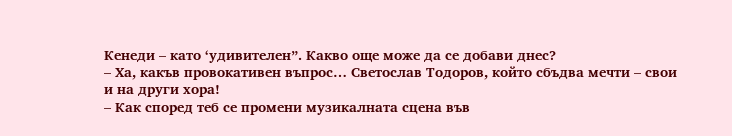Кенеди – като ‘удивителен”. Какво още може да се добави днес?
– Ха, какъв провокативен въпрос… Светослав Тодоров, който сбъдва мечти – свои и на други хора!
– Как според теб се промени музикалната сцена във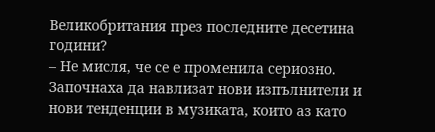Великобритания през последните десетина години?
– Не мисля, че се е променила сериозно. Започнаха да навлизат нови изпълнители и нови тенденции в музиката, които аз като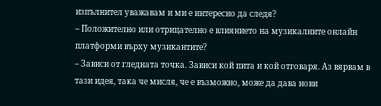изпълнител уважавам и ми е интересно да следя?
– Положително или отрицателно е влиянието на музикалните онлайн платформи върху музикантите?
– Зависи от гледната точка. Зависи кой пита и кой отговаря. Аз вярвам в тази идея, така че мисля, че е възможно, може да дава нови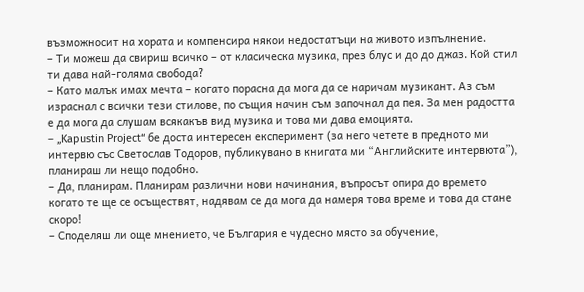възможносит на хората и компенсира някои недостатъци на живото изпълнение.
– Ти можеш да свириш всичко – от класическа музика, през блус и до до джаз. Кой стил ти дава най-голяма свобода?
– Като малък имах мечта – когато порасна да мога да се наричам музикант. Аз съм израснал с всички тези стилове, по същия начин съм започнал да пея. За мен радостта е да мога да слушам всякакъв вид музика и това ми дава емоцията.
– „Kapustin Project“ бе доста интересен експеримент (за него четете в предното ми интервю със Светослав Тодоров, публикувано в книгата ми “Английските интервюта”), планираш ли нещо подобно.
– Да, планирам. Планирам различни нови начинания, въпросът опира до времето когато те ще се осъществят, надявам се да мога да намеря това време и това да стане скоро!
– Споделяш ли още мнението, че България е чудесно място за обучение,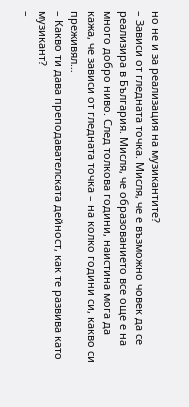но не и за реализация на музикантите?
– Зависи от гледната точка. Мисля, че е възможно човек да се реализира в България. Мисля, че образованието все още е на много добро ниво. След толкова години, наистина мога да кажа, че зависи от гледната точка – на колко години си, какво си преживял…
– Какво ти дава преподавателската дейност, как те развива като музикант?
–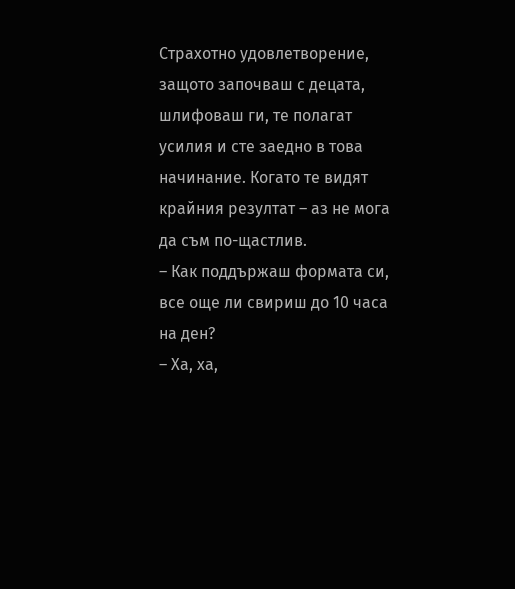Страхотно удовлетворение, защото започваш с децата, шлифоваш ги, те полагат усилия и сте заедно в това начинание. Когато те видят крайния резултат – аз не мога да съм по-щастлив.
– Как поддържаш формата си, все още ли свириш до 10 часа на ден?
– Ха, ха,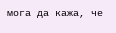мога да кажа, че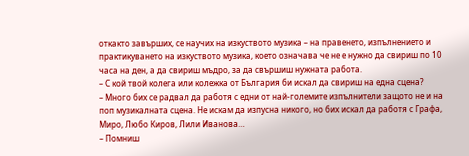откакто завърших, се научих на изкуството музика – на правенето, изпълнението и практикуването на изкуството музика, което означава че не е нужно да свириш по 10 часа на ден, а да свириш мъдро, за да свършиш нужната работа.
– С кой твой колега или колежка от България би искал да свириш на една сцена?
– Много бих се радвал да работя с едни от най-големите изпълнители защото не и на поп музикалната сцена. Не искам да изпусна никого, но бих искал да работя с Графа, Миро, Любо Киров, Лили Иванова…
– Помниш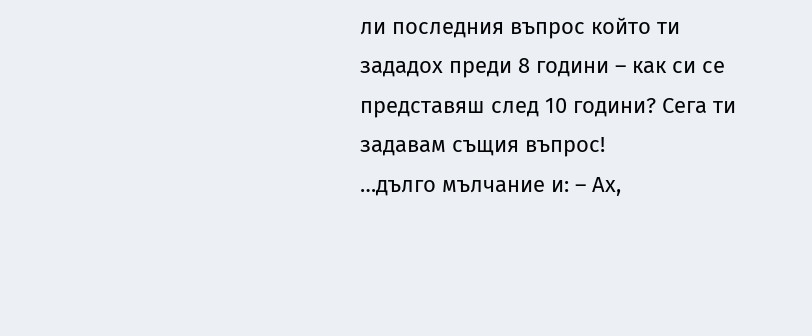ли последния въпрос който ти зададох преди 8 години – как си се представяш след 10 години? Сега ти задавам същия въпрос!
…дълго мълчание и: – Ах,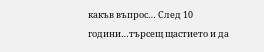какъв въпрос… След 10 години…търсещ щастието и да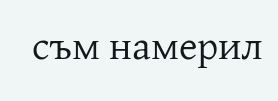съм намерил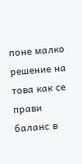поне малко решение на това как се прави баланс в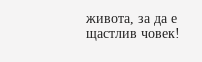живота, за да е щастлив човек!